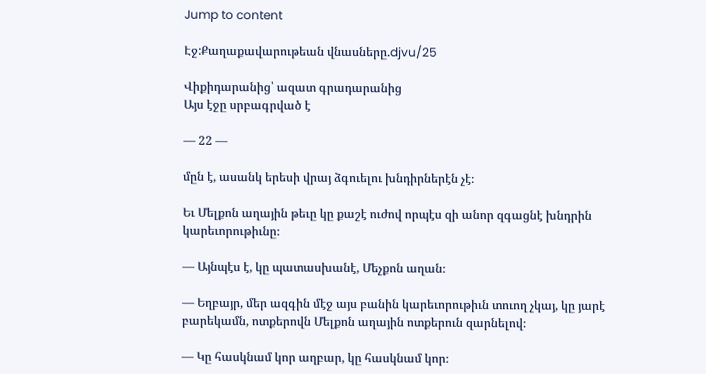Jump to content

Էջ:Քաղաքավարութեան վնասները.djvu/25

Վիքիդարանից՝ ազատ գրադարանից
Այս էջը սրբագրված է

— 22 —

մըն է, ասանկ երեսի վրայ ձգուելու խնդիրներէն չէ։

Եւ Մելքոն աղային թեւը կը քաշէ ուժով որպէս զի անոր զգացնէ խնդրին կարեւորութիւնը։

— Այնպէս է, կը պատասխանէ, Մեչքոն աղան։

— Եղբայր, մեր ազգին մէջ այս բանին կարեւորութիւն տուող չկայ, կը յարէ բարեկամն, ոտքերովն Մելքոն աղային ոտքերուն զարնելով։

— Կը հասկնամ կոր աղբար, կը հասկնամ կոր։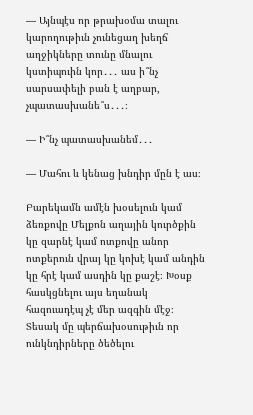— Այնպէս որ թրախօմա տալու կարողութիւն չունեցաղ խեղճ աղջիկները տունը մնալու կստիպուին կոր․․․ աս ի՞նչ սարսափելի բան է աղբար, չպատասխանե՞ս․․․։

— Ի՞նչ պատասխանեմ․․․

— Մահու և կենաց խնդիր մըն է աս։

Բարեկամն ամէն խօսելուն կամ ձեռքովը Մելքոն աղային կուրծքին կը զարնէ կամ ոտքովը անոր ոտքերուն վրայ կը կոխէ կամ անդին կը հրէ կամ ասդին կը քաշէ։ Խօսք հասկցնելու այս եղանակ հազուադէպ չէ մեր ազգին մէջ։ Տեսակ մը պերճախօսութիւն որ ունկնդիրները ծեծելու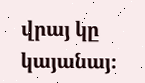վրայ կը կայանայ։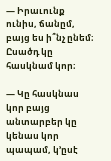— Իրաւունք ունիս, ճանըմ, բայց ես ի՞նչ ընեմ։ Ըսածդ կը հասկնամ կոր։

— Կը հասկնաս կոր բայց անտարբեր կը կենաս կոր պապամ, կ՚ըսէ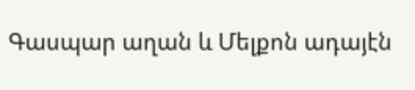Գասպար աղան և Մելքոն ադայէն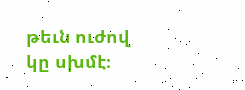թեւն ուժով կը սխմէ։